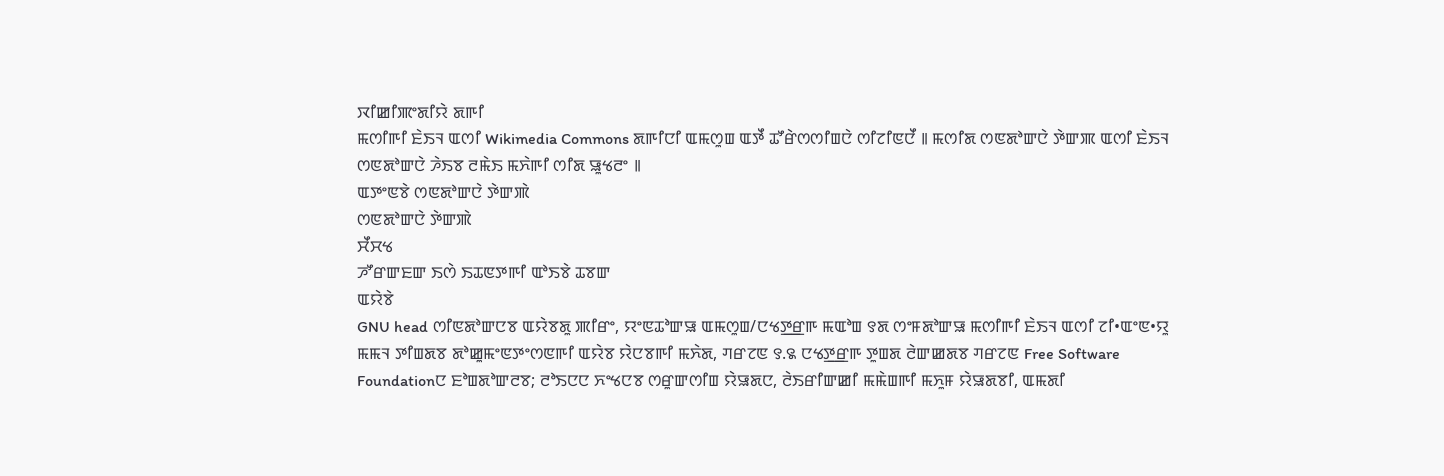ꯋꯤꯀꯤꯄꯦꯗꯤꯌꯥ ꯗꯒꯤ
ꯃꯁꯤꯒꯤ ꯐꯥꯏꯜ ꯑꯁꯤ Wikimedia Commons ꯗꯒꯤꯅꯤ ꯑꯃꯁꯨꯡ ꯑꯇꯩ ꯊꯧꯔꯥꯁꯁꯤꯡꯅꯥ ꯁꯤꯖꯤꯟꯅꯩ ꯫ ꯃꯁꯤꯗ ꯁꯟꯗꯣꯛꯅꯥ ꯇꯥꯛꯄ ꯑꯁꯤ ꯐꯥꯏꯜ ꯁꯟꯗꯣꯛꯅꯥ ꯍꯥꯏꯕ ꯂꯃꯥꯏ ꯃꯈꯥꯒꯤ ꯁꯤꯗ ꯎꯨꯠꯂꯦ ꯫
ꯑꯇꯦꯟꯕꯥ ꯁꯟꯗꯣꯛꯅꯥ ꯇꯥꯛꯄꯥ
ꯁꯟꯗꯣꯛꯅꯥ ꯇꯥꯛꯄꯥ
ꯆꯩꯆꯠ
ꯍꯧꯔꯛꯐꯛ ꯏꯁꯥ ꯏꯊꯟꯇꯒꯤ ꯑꯣꯏꯕꯥ ꯊꯕꯛ
ꯑꯌꯥꯕꯥ
GNU head ꯁꯤꯟꯗꯣꯛꯅꯕ ꯑꯌꯥꯕꯗꯨ ꯄꯤꯔꯦ, ꯌꯦꯟꯊꯣꯛꯎ ꯑꯃꯁꯨꯡ/ꯅꯠꯇ꯭ꯔꯒ ꯃꯑꯣꯡ ꯱ꯗ ꯁꯦꯝꯗꯣꯛꯎ ꯃꯁꯤꯒꯤ ꯐꯥꯏꯜ ꯑꯁꯤ ꯖꯤ•ꯑꯦꯟ•ꯌꯨ ꯃꯃꯜ ꯇꯤꯡꯗꯕ ꯗꯣꯀꯨꯃꯦꯟꯇꯦꯁꯟꯒꯤ ꯑꯌꯥꯕ ꯌꯥꯅꯕꯒꯤ ꯃꯈꯥꯗ, ꯚꯔꯖꯟ ꯱.꯲ ꯅꯠꯇ꯭ꯔꯒ ꯇꯨꯡꯗ ꯂꯥꯛꯀꯗꯕ ꯚꯔꯖꯟ Free Software Foundationꯅ ꯐꯣꯡꯗꯣꯛꯂꯕ; ꯂꯣꯏꯅꯅ ꯈꯦꯠꯅꯕ ꯁꯔꯨꯛꯁꯤꯡ ꯌꯥꯎꯗꯅ, ꯂꯥꯏꯔꯤꯛꯀꯤ ꯃꯃꯥꯡꯒꯤ ꯃꯈꯨꯝ ꯌꯥꯎꯗꯕꯤ, ꯑꯃꯗꯤ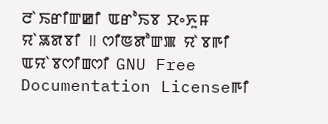ꯂꯥꯏꯔꯤꯛꯀꯤ ꯑꯔꯣꯏꯕ ꯆꯦꯈꯨꯝ ꯌꯥꯎꯗꯕꯤ ꯫ ꯁꯤꯟꯗꯣꯛꯄ ꯌꯥꯕꯒꯤ ꯑꯌꯥꯕꯁꯤꯡꯁꯤ GNU Free Documentation Licenseꯒꯤ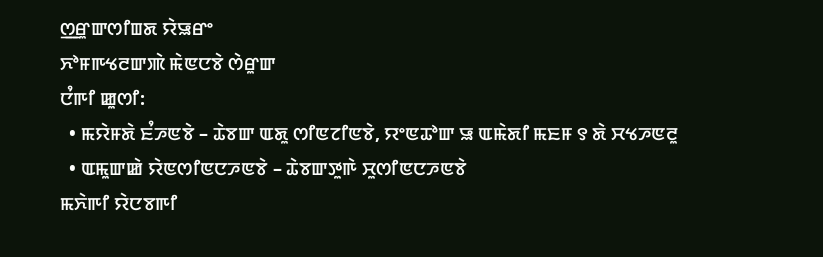ꯁ꯭ꯔꯨꯛꯁꯤꯡꯗ ꯌꯥꯎꯔꯦ
ꯈꯣꯝꯒꯠꯂꯛꯄꯥ ꯃꯥꯟꯅꯕꯥ ꯁꯥꯔꯨꯛ
ꯅꯪꯒꯤ ꯀꯨꯁꯤ:
  • ꯃꯌꯥꯝꯗꯥ ꯐꯪꯍꯟꯕꯥ – ꯊꯥꯕꯛ ꯑꯗꯨ ꯁꯤꯟꯖꯤꯟꯕꯥ, ꯌꯦꯟꯊꯣꯛ ꯎ ꯑꯃꯥꯗꯤ ꯃꯐꯝ ꯱ ꯗꯥ ꯆꯠꯍꯟꯂꯨ
  • ꯑꯃꯨꯛꯀꯥ ꯌꯥꯟꯁꯤꯟꯅꯍꯟꯕꯥ – ꯊꯥꯕꯛꯇꯨꯒꯥ ꯆꯨꯁꯤꯟꯅꯍꯟꯕꯥ
ꯃꯈꯥꯒꯤ ꯌꯥꯅꯕꯒꯤ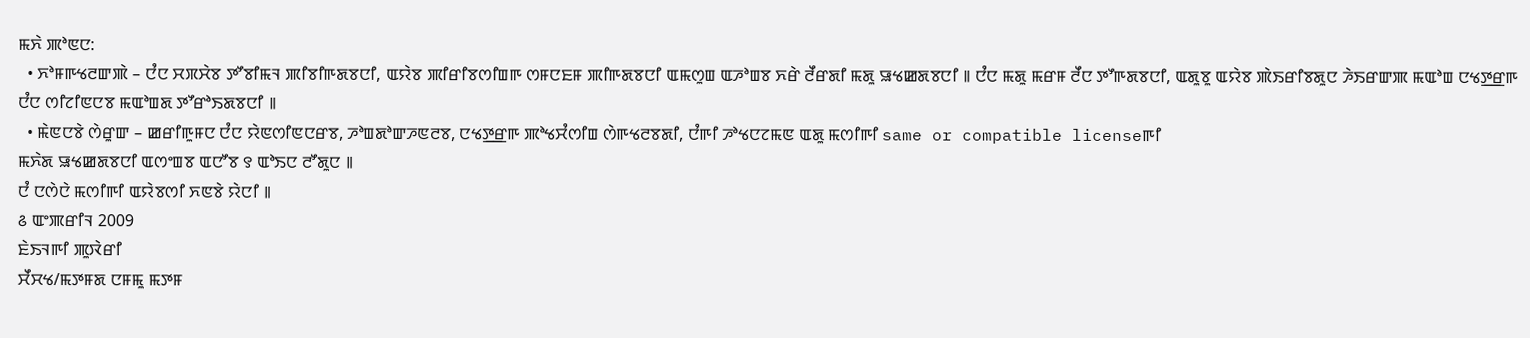ꯃꯈꯥ ꯄꯣꯟꯅ:
  • ꯈꯣꯝꯒꯠꯂꯛꯄꯥ – ꯅꯪꯅ ꯆꯞꯆꯥꯕ ꯇꯧꯕꯤꯃꯜ ꯄꯤꯕꯤꯒꯗꯕꯅꯤ, ꯑꯌꯥꯕ ꯄꯤꯔꯤꯕꯁꯤꯡꯒ ꯁꯝꯅꯐꯝ ꯄꯤꯒꯗꯕꯅꯤ ꯑꯃꯁꯨꯡ ꯑꯍꯣꯡꯕ ꯈꯔꯥ ꯂꯩꯔꯗꯤ ꯃꯗꯨ ꯎꯠꯀꯗꯕꯅꯤ ꯫ ꯅꯪꯅ ꯃꯗꯨ ꯃꯔꯝ ꯂꯩꯅ ꯇꯧꯒꯗꯕꯅꯤ, ꯑꯗꯨꯕꯨ ꯑꯌꯥꯕ ꯄꯥꯏꯔꯤꯕꯗꯨꯅ ꯍꯥꯏꯔꯛꯄ ꯃꯑꯣꯡ ꯅꯠꯇ꯭ꯔꯒ ꯅꯪꯅ ꯁꯤꯖꯤꯟꯅꯕ ꯃꯑꯣꯡꯗ ꯇꯧꯔꯣꯏꯗꯕꯅꯤ ꯫
  • ꯃꯥꯟꯅꯕꯥ ꯁꯥꯔꯨꯛ – ꯀꯔꯤꯒꯨꯝꯅ ꯅꯪꯅ ꯌꯥꯟꯁꯤꯟꯅꯔꯕ, ꯍꯣꯡꯗꯣꯛꯍꯟꯂꯕ, ꯅꯠꯇ꯭ꯔꯒ ꯄꯣꯠꯆꯪꯁꯤꯡ ꯁꯥꯒꯠꯂꯕꯗꯤ, ꯅꯪꯒꯤ ꯍꯣꯠꯅꯖꯃꯟ ꯑꯗꯨ ꯃꯁꯤꯒꯤ same or compatible licenseꯒꯤ
ꯃꯈꯥꯗ ꯎꯠꯀꯗꯕꯅꯤ ꯑꯁꯦꯡꯕ ꯑꯅꯧꯕ ꯱ ꯑꯣꯏꯅ ꯂꯧꯗꯨꯅ ꯫
ꯅꯪ ꯅꯁꯥꯅꯥ ꯃꯁꯤꯒꯤ ꯑꯌꯥꯕꯁꯤ ꯈꯟꯕꯥ ꯌꯥꯅꯤ ꯫
꯴ ꯑꯦꯄꯔꯤꯜ 2009
ꯐꯥꯏꯜꯒꯤ ꯄꯨꯋꯥꯔꯤ
ꯆꯩꯆꯠ/ꯃꯇꯝꯗ ꯅꯝꯃꯨ ꯃꯇꯝ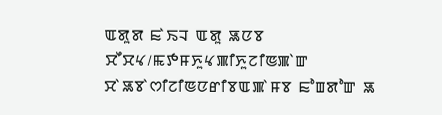ꯑꯗꯨꯗ ꯐꯥꯏꯜ ꯑꯗꯨ ꯎꯅꯕ
ꯆꯩꯆꯠ/ꯃꯇꯝꯈꯨꯠꯄꯤꯈꯨꯖꯤꯟꯄꯥꯛ ꯆꯥꯎꯕꯥꯁꯤꯖꯤꯟꯅꯔꯤꯕꯑꯄꯥꯝꯕ ꯐꯣꯡꯗꯣꯛ ꯎ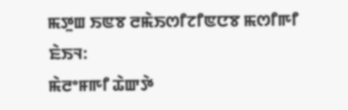ꯃꯇꯨꯡ ꯏꯟꯕ ꯂꯃꯥꯏꯁꯤꯖꯤꯟꯅꯕ ꯃꯁꯤꯒꯤ ꯐꯥꯏꯜ:
ꯃꯥꯂꯦꯝꯒꯤ ꯊꯥꯛꯇꯥ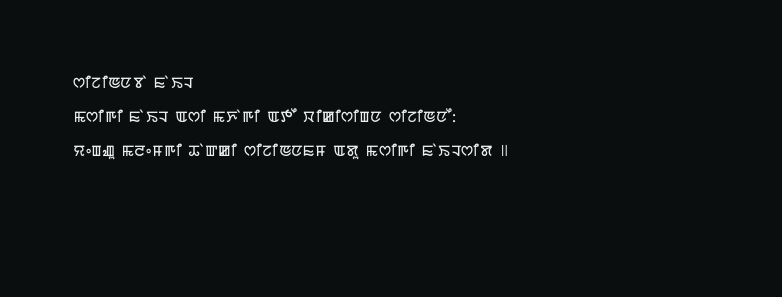ꯁꯤꯖꯤꯟꯅꯕꯥ ꯐꯥꯏꯜ
ꯃꯁꯤꯒꯤ ꯐꯥꯏꯜ ꯑꯁꯤ ꯃꯈꯥꯒꯤ ꯑꯇꯩ ꯋꯤꯀꯤꯁꯤꯡꯅ ꯁꯤꯖꯤꯟꯅꯩ:
ꯌꯦꯡꯉꯨ ꯃꯂꯦꯝꯒꯤ ꯊꯥꯛꯀꯤ ꯁꯤꯖꯤꯟꯅꯐꯝ ꯑꯗꯨ ꯃꯁꯤꯒꯤ ꯐꯥꯏꯜꯁꯤꯗ ꯫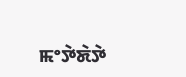ꯃꯦꯇꯥꯗꯥꯇꯥ